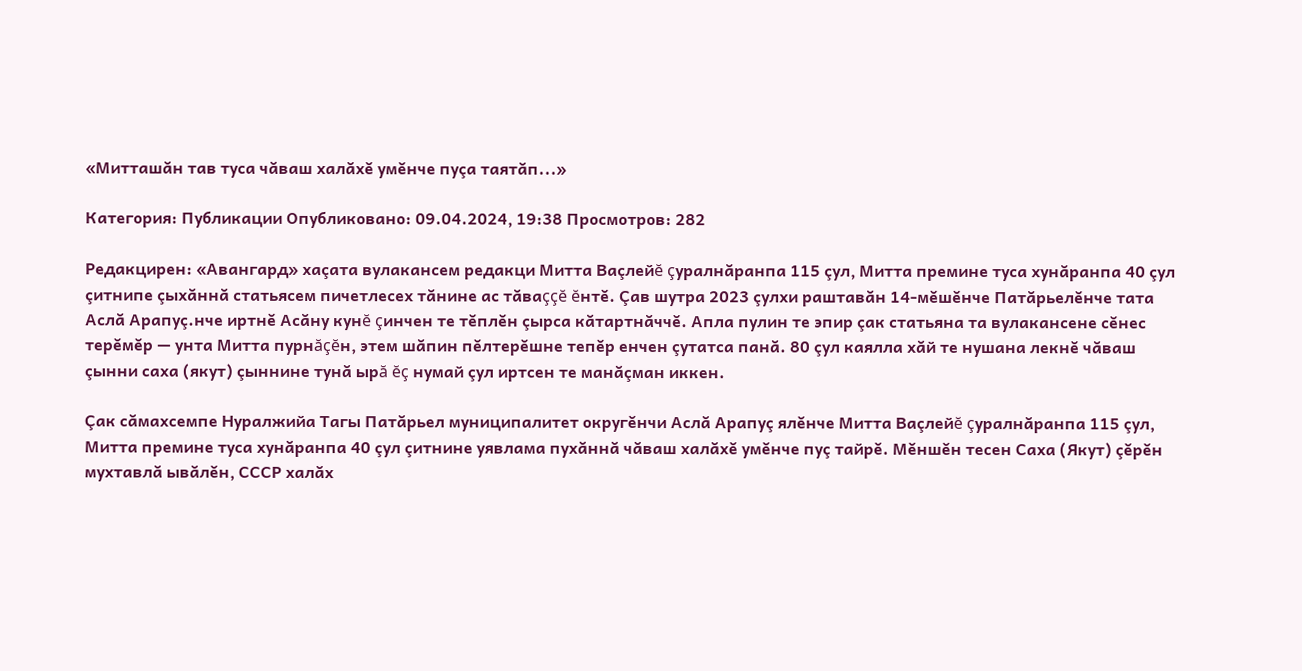«Митташăн тав туса чăваш халăхĕ умĕнче пуçа таятăп...»

Категория: Публикации Опубликовано: 09.04.2024, 19:38 Просмотров: 282

Редакцирен: «Авангард» хаçата вулакансем редакци Митта Ваçлейĕ çуралнăранпа 115 çул, Митта премине туса хунăранпа 40 çул çитнипе çыхăннă статьясем пичетлесех тăнине ас тăваççĕ ĕнтĕ. Çав шутра 2023 çулхи раштавăн 14-мĕшĕнче Патăрьелĕнче тата Аслă Арапуç.нче иртнĕ Асăну кунĕ çинчен те тĕплĕн çырса кăтартнăччĕ. Апла пулин те эпир çак статьяна та вулакансене сĕнес терĕмĕр — унта Митта пурнăçĕн, этем шăпин пĕлтерĕшне тепĕр енчен çутатса панă. 80 çул каялла хăй те нушана лекнĕ чăваш çынни саха (якут) çыннине тунă ырă ĕç нумай çул иртсен те манăçман иккен.

Çак сăмахсемпе Нуралжийа Тагы Патăрьел муниципалитет округĕнчи Аслă Арапуç ялĕнче Митта Ваçлейĕ çуралнăранпа 115 çул, Митта премине туса хунăранпа 40 çул çитнине уявлама пухăннă чăваш халăхĕ умĕнче пуç тайрĕ. Мĕншĕн тесен Саха (Якут) çĕрĕн мухтавлă ывăлĕн, СССР халăх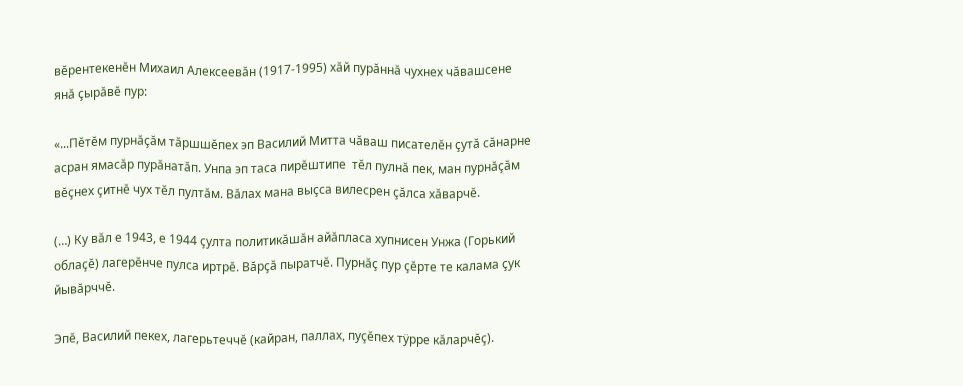вĕрентекенĕн Михаил Алексеевăн (1917-1995) хăй пурăннă чухнех чăвашсене янă çырăвĕ пур:

«...Пĕтĕм пурнăçăм тăршшĕпех эп Василий Митта чăваш писателĕн çутă сăнарне асран ямасăр пурăнатăп. Унпа эп таса пирĕштипе  тĕл пулнă пек, ман пурнăçăм вĕçнех çитнĕ чух тĕл пултăм. Вăлах мана выçса вилесрен çăлса хăварчĕ.

(…) Ку вăл е 1943, е 1944 çулта политикăшăн айăпласа хупнисен Унжа (Горький облаçĕ) лагерĕнче пулса иртрĕ. Вăрçă пыратчĕ. Пурнăç пур çĕрте те калама çук йывăрччĕ.

Эпĕ, Василий пекех, лагерьтеччĕ (кайран, паллах, пуçĕпех тÿрре кăларчĕç).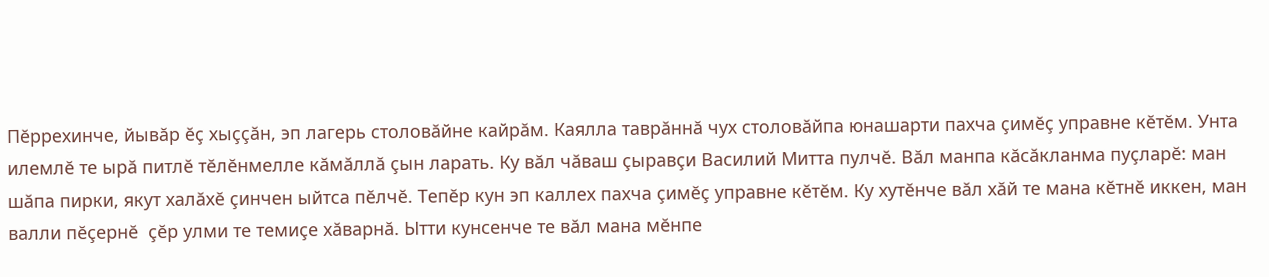Пĕррехинче, йывăр ĕç хыççăн, эп лагерь столовăйне кайрăм. Каялла таврăннă чух столовăйпа юнашарти пахча çимĕç управне кĕтĕм. Унта илемлĕ те ырă питлĕ тĕлĕнмелле кăмăллă çын ларать. Ку вăл чăваш çыравçи Василий Митта пулчĕ. Вăл манпа кăсăкланма пуçларĕ: ман шăпа пирки, якут халăхĕ çинчен ыйтса пĕлчĕ. Тепĕр кун эп каллех пахча çимĕç управне кĕтĕм. Ку хутĕнче вăл хăй те мана кĕтнĕ иккен, ман валли пĕçернĕ  çĕр улми те темиçе хăварнă. Ытти кунсенче те вăл мана мĕнпе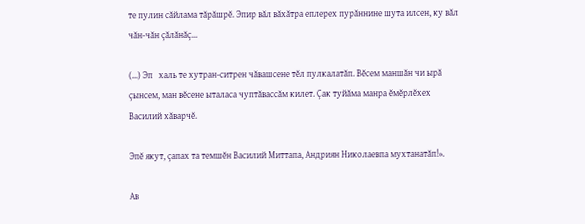те пулин сăйлама тăрăшрĕ. Эпир вăл вăхăтра еплерех пурăннине шута илсен, ку вăл чăн-чăн çăлăнăç...

(…) Эп   халь те хутран-ситрен чăвашсене тĕл пулкалатăп. Вĕсем маншăн чи ырă çынсем, ман вĕсене ыталаса чуптăвассăм килет. Çак туйăма манра ĕмĕрлĕхех Василий хăварчĕ.

Эпĕ якут, çапах та темшĕн Василий Миттапа, Андриян Николаевпа мухтанатăп!».

Ав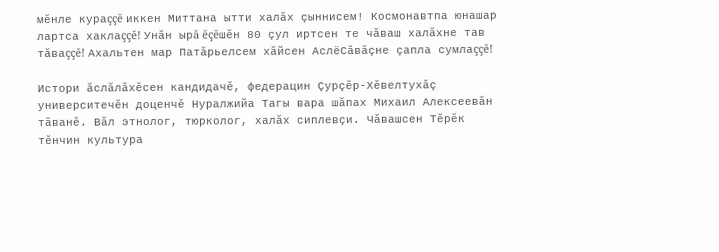мĕнле кураççĕ иккен Миттана ытти халăх çыннисем! Космонавтпа юнашар лартса хаклаççĕ! Унăн ырă ĕçĕшĕн 80 çул иртсен те чăваш халăхне тав тăваççĕ! Ахальтен мар Патăрьелсем хăйсен АслёСăвăçне çапла сумлаççĕ!

Истори ăслăлăхĕсен кандидачĕ, федерацин Çурçĕр-Хĕвелтухăç университечĕн доценчĕ Нуралжийа Тагы вара шăпах Михаил Алексеевăн тăванĕ. Вăл этнолог, тюрколог, халăх сиплевçи. Чăвашсен Тĕрĕк тĕнчин культура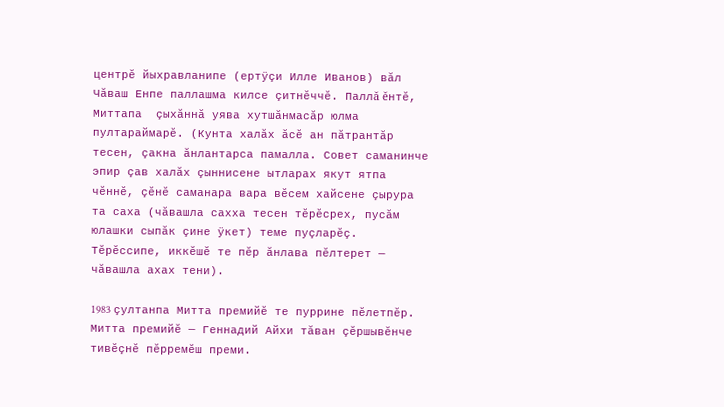центрĕ йыхравланипе (ертÿçи Илле Иванов) вăл Чăваш Енпе паллашма килсе çитнĕччĕ. Паллă ĕнтĕ, Миттапа  çыхăннă уява хутшăнмасăр юлма пултараймарĕ. (Кунта халăх ăсĕ ан пăтрантăр тесен, çакна ăнлантарса памалла. Совет саманинче эпир çав халăх çыннисене ытларах якут ятпа чĕннĕ, çĕнĕ саманара вара вĕсем хайсене çырура та саха (чăвашла сахха тесен тĕрĕсрех, пусăм юлашки сыпăк çине ÿкет) теме пуçларĕç. Тĕрĕссипе, иккĕшĕ те пĕр ăнлава пĕлтерет — чăвашла ахах тени).

1983 çултанпа Митта премийĕ те пуррине пĕлетпĕр. Митта премийĕ — Геннадий Айхи тăван çĕршывĕнче тивĕçнĕ пĕрремĕш преми.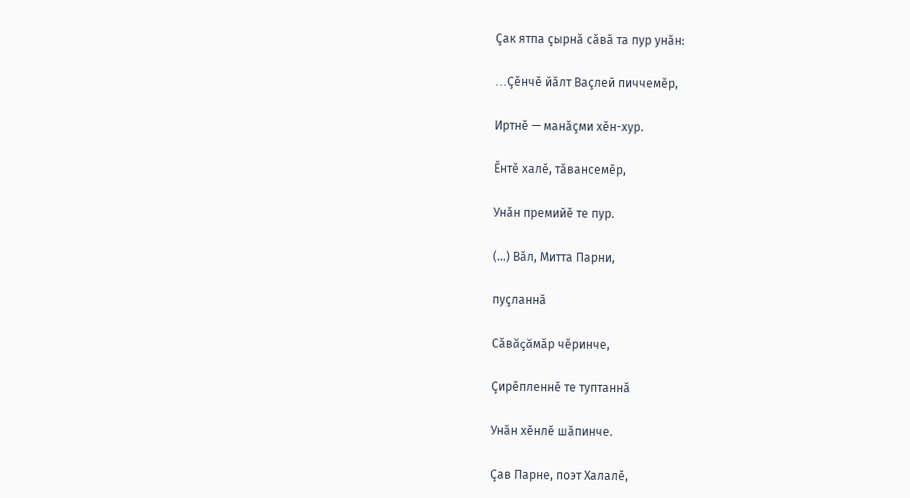Çак ятпа çырнă сăвă та пур унăн:

...Çĕнчĕ йăлт Ваçлей пиччемĕр,

Иртнĕ — манăçми хĕн-хур.

Ĕнтĕ халĕ, тăвансемĕр,

Унăн премийĕ те пур.

(…) Вăл, Митта Парни,

пуçланнă

Сăвăçăмăр чĕринче,

Çирĕпленнĕ те туптаннă

Унăн хĕнлĕ шăпинче.

Çав Парне, поэт Халалĕ,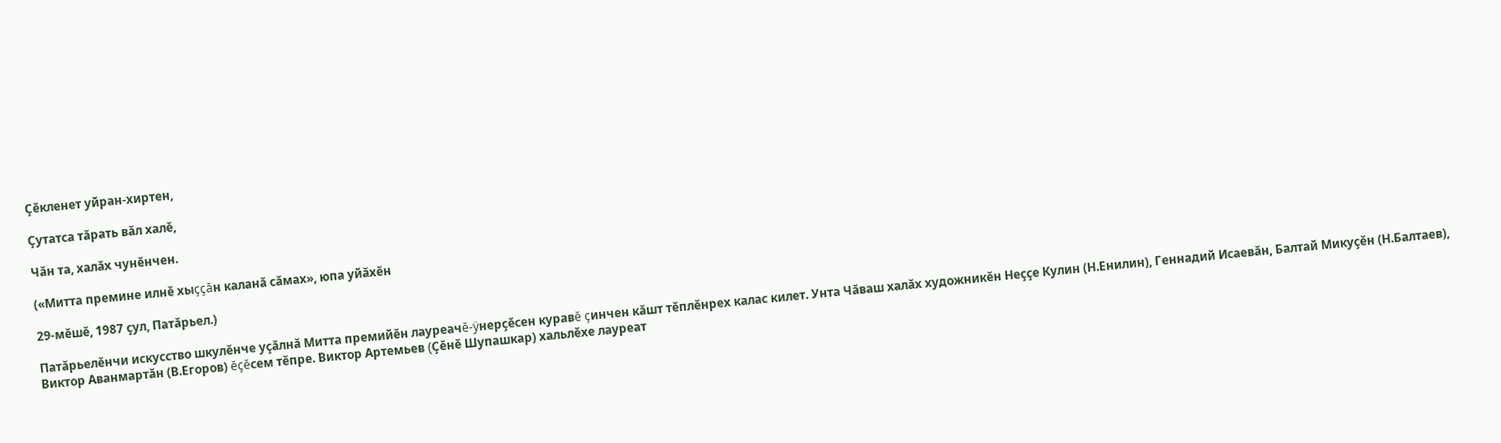Çĕкленет уйран-хиртен,

Çутатса тăрать вăл халĕ,

Чăн та, халăх чунĕнчен.

(«Митта премине илнĕ хыççăн каланă сăмах», юпа уйăхĕн

29-мĕшĕ, 1987 çул, Патăрьел.)

Патăрьелĕнчи искусство шкулĕнче уçăлнă Митта премийĕн лауреачĕ-ÿнерçĕсен куравĕ çинчен кăшт тĕплĕнрех калас килет. Унта Чăваш халăх художникĕн Неççе Кулин (Н.Енилин), Геннадий Исаевăн, Балтай Микуçĕн (Н.Балтаев), Виктор Аванмартăн (В.Егоров) ĕçĕсем тĕпре. Виктор Артемьев (Çĕнĕ Шупашкар) хальлĕхе лауреат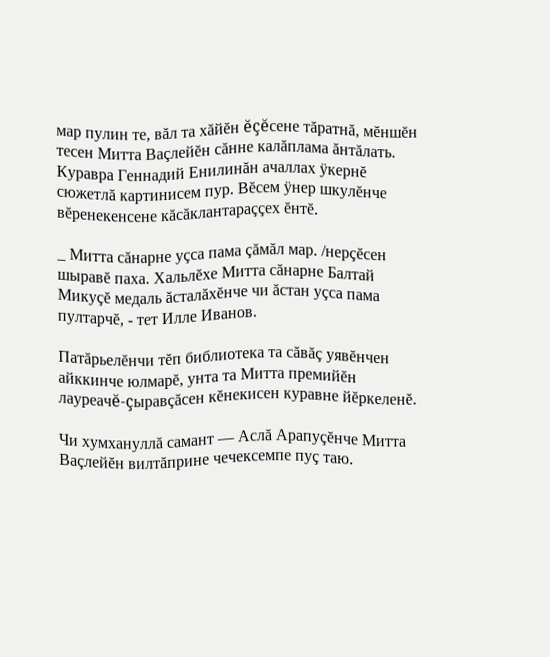мар пулин те, вăл та хăйĕн ĕçĕсене тăратнă, мĕншĕн тесен Митта Ваçлейĕн сăнне калăплама ăнтăлать. Куравра Геннадий Енилинăн ачаллах ÿкернĕ сюжетлă картинисем пур. Вĕсем ÿнер шкулĕнче вĕренекенсене кăсăклантараççех ĕнтĕ.

_ Митта сăнарне уçса пама çăмăл мар. /нерçĕсен шыравĕ паха. Хальлĕхе Митта сăнарне Балтай Микуçĕ медаль ăсталăхĕнче чи ăстан уçса пама пултарчĕ, - тет Илле Иванов.

Патăрьелĕнчи тĕп библиотека та сăвăç уявĕнчен айккинче юлмарĕ, унта та Митта премийĕн лауреачĕ-çыравçăсен кĕнекисен куравне йĕркеленĕ.

Чи хумхануллă самант — Аслă Арапуçĕнче Митта Ваçлейĕн вилтăприне чечексемпе пуç таю.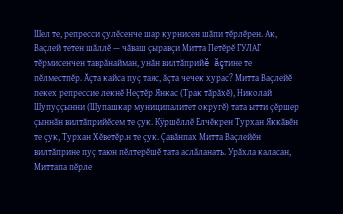Шел те, репресси çулĕсенче шар курнисен шăпи тĕрлĕрен. Ак, Ваçлей тетен шăллĕ — чăваш çыравçи Митта Петĕрĕ ГУЛАГ тĕрмисенчен таврăнайман, унăн вилтăприйĕ ăçтине те пĕлместпĕр. Ăçта кайса пуç таяс, ăçта чечек хурас? Митта Ваçлейĕ пекех репрессие лекнĕ Неçтĕр Янкас (Трак тăрăхĕ), Николай Шупуççынни (Шупашкар муниципалитет округĕ) тата ытти çĕршер  çыннăн вилтăприйĕсем те çук. Кÿршĕллĕ Елчĕкрен Турхан Яккăвĕн те çук, Турхан Хĕветĕр.н те çук. Çавăнпах Митта Ваçлейĕн вилтăприне пуç таюн пĕлтерĕшĕ тата аслăланать. Урăхла каласан, Миттапа пĕрле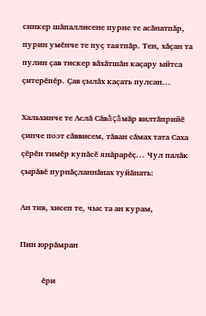синкер шăпаллисене пурне те асăнатпăр, пурин умĕнче те пуç таятпăр. Тен, хăçан та пулин çав тискер вăхăтшăн каçару ыйтса çитерĕпĕр. Çав çылăх каçать пулсан...

Хальхинче те Аслă Сăвăçăмăр вилтăприйĕ çинче поэт сăввисем, тăван сăмах тата Саха çĕрĕн тимĕр купăсĕ янăрарĕç... Чул палăк çырăвĕ пурнăçланнăнах туйăнать:

Ан тив, хисеп те, чыс та ан курам,

Пин юррăмран

           ĕри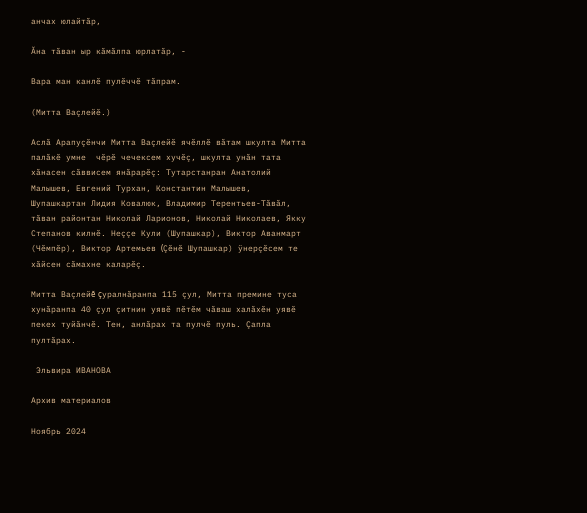анчах юлайтăр,

Ăна тăван ыр кăмăлпа юрлатăр, -

Вара ман канлĕ пулĕччĕ тăпрам.

(Митта Ваçлейĕ.)

Аслă Арапуçĕнчи Митта Ваçлейĕ ячĕллĕ вăтам шкулта Митта палăкĕ умне  чĕрĕ чечексем хучĕç, шкулта унăн тата хăнасен сăввисем янăрарĕç: Тутарстанран Анатолий Малышев, Евгений Турхан, Константин Малышев, Шупашкартан Лидия Ковалюк, Владимир Терентьев-Тăвăл, тăван районтан Николай Ларионов, Николай Николаев, Якку Степанов килнĕ. Неççе Кули (Шупашкар), Виктор Аванмарт (Чĕмпĕр), Виктор Артемьев (Çĕнĕ Шупашкар) ÿнерçĕсем те хăйсен сăмахне каларĕç.

Митта Ваçлейĕ çуралнăранпа 115 çул, Митта премине туса хунăранпа 40 çул çитнин уявĕ пĕтĕм чăваш халăхĕн уявĕ пекех туйăнчĕ. Тен, анлăрах та пулчĕ пуль. Çапла пултăрах.

 Эльвира ИВАНОВА

Архив материалов

Ноябрь 2024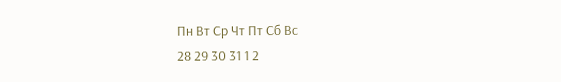Пн Вт Ср Чт Пт Сб Вс
28 29 30 31 1 2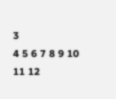3
4 5 6 7 8 9 10
11 12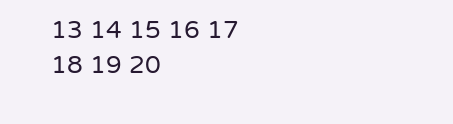13 14 15 16 17
18 19 20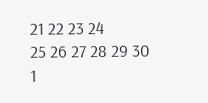21 22 23 24
25 26 27 28 29 30 1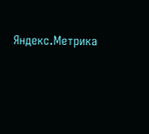Яндекс.Метрика